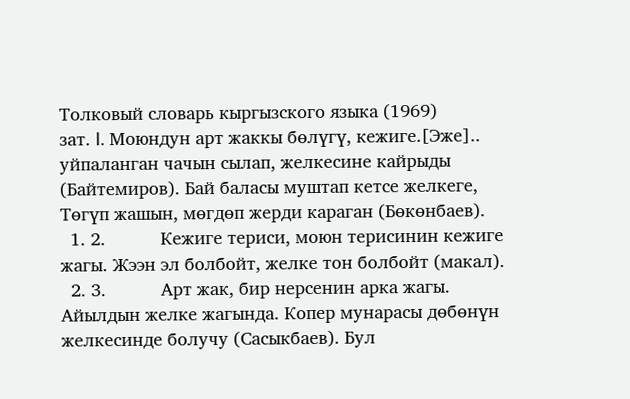Толковый словарь кыргызского языка (1969)
зат. I. Моюндун арт жаккы бөлүгү, кежиге.[Эже].. уйпаланган чачын сылап, желкесине кайрыды (Байтемиров). Бай баласы муштап кетсе желкеге, Төгүп жашын, мөгдөп жерди караган (Бөкөнбаев).
  1. 2.           Кежиге териси, моюн терисинин кежиге жагы. Жээн эл болбойт, желке тон болбойт (макал).
  2. 3.           Арт жак, бир нерсенин арка жагы. Айылдын желке жагында. Копер мунарасы дөбөнүн желкесинде болучу (Сасыкбаев). Бул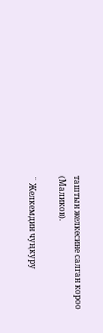таштын желкесине салган короо (Маликов).

¨ Желкемдин чуңкуру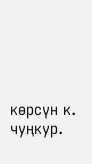көрсүн к. чуңкур.